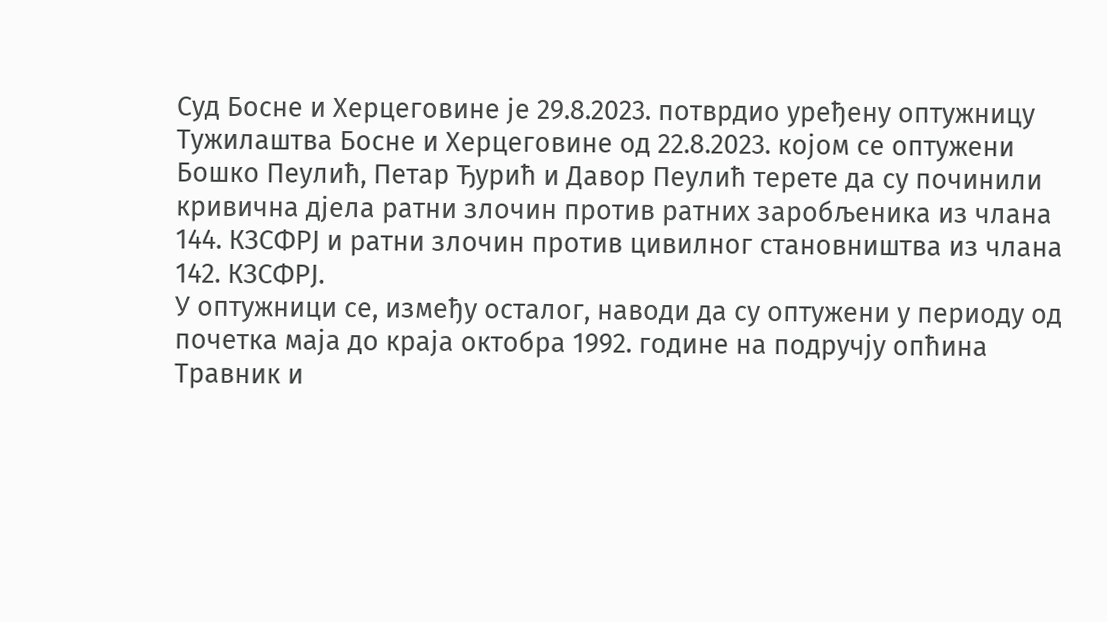Суд Босне и Херцеговине је 29.8.2023. потврдио уређену оптужницу Тужилаштва Босне и Херцеговине од 22.8.2023. којом се оптужени Бошко Пеулић, Петар Ђурић и Давор Пеулић терете да су починили кривична дјела ратни злочин против ратних заробљеника из члана 144. КЗСФРЈ и ратни злочин против цивилног становништва из члана 142. КЗСФРЈ.
У оптужници се, између осталог, наводи да су оптужени у периоду од почетка маја до краја октобра 1992. године на подручју опћина Травник и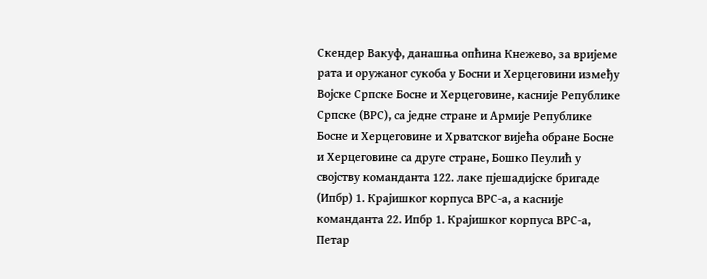Скендер Вакуф, данашња опћина Кнежево, за вријеме рата и оружаног сукоба у Босни и Херцеговини између Војске Српске Босне и Херцеговине, касније Републике Српске (ВРС), са једне стране и Армије Републике Босне и Херцеговине и Хрватског вијећа обране Босне и Херцеговине са друге стране, Бошко Пеулић у својству команданта 122. лаке пјешадијске бригаде (Ипбр) 1. Крајишког корпуса ВРС-а, а касније команданта 22. Ипбр 1. Крајишког корпуса ВРС-а, Петар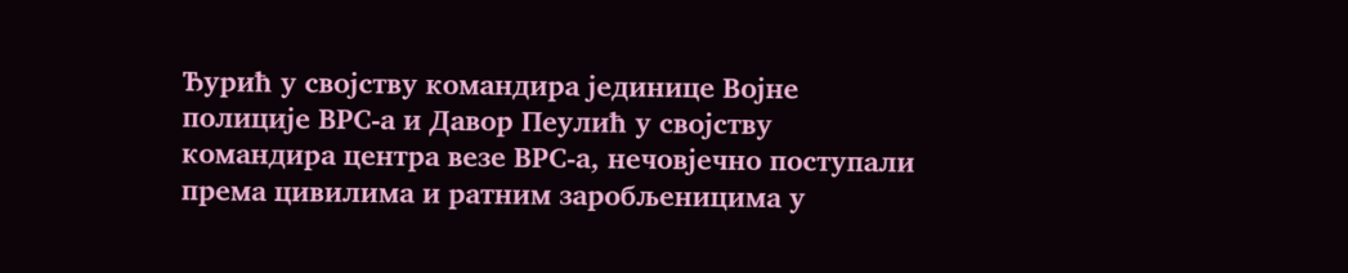Ђурић у својству командира јединице Војне полиције ВРС-а и Давор Пеулић у својству командира центра везе ВРС-а, нечовјечно поступали према цивилима и ратним заробљеницима у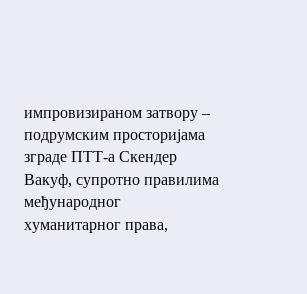импровизираном затвору – подрумским просторијама зграде ПТТ-а Скендер Вакуф, супротно правилима међународног хуманитарног права,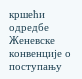кршећи одредбе Женевске конвенције о поступању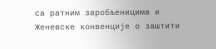са ратним заробљеницима и Женевске конвенције о заштити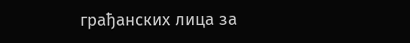грађанских лица за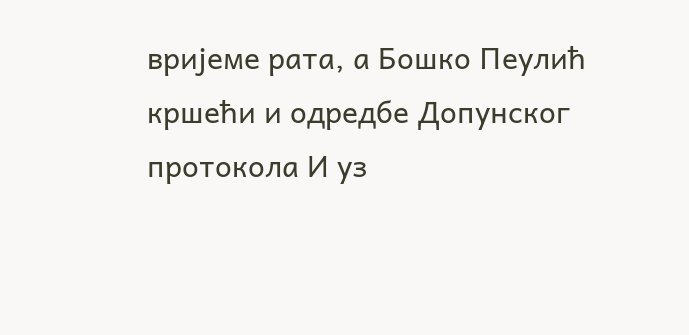вријеме рата, а Бошко Пеулић кршећи и одредбе Допунског протокола И уз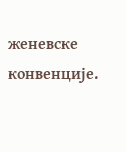женевске конвенције.